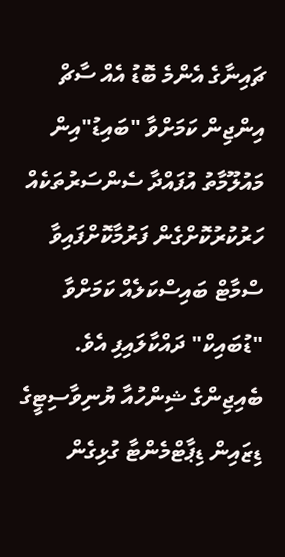ޗައިނާގެ އެންމެ ބޮޑު އެއް ސާޗް އިންޖިން ކަމަށްވާ "ބައިޑު"އިން މައުލޫމާތު އުފައްދާ ސެންސަރުތަކެއް ހަރުކުރުކޮށްގެން ފަރުމާކޮށްފައިވާ ސްމާޓް ބައިސްކަލެއް ކަމަށްވާ "ޑުބައިކް" ދައްކާލައިފި އެވެ.
ބެއިޖިންގެ ޝިންހުއާ ޔުނިވާސިޓީގެ ޑިޒައިން ޑިޕާޓްމެންޓާ ގުޅިގެން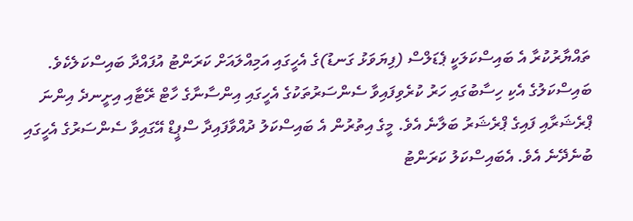ތައްޔާރުކުރާ އެ ބައިސްކަލަކީ ޕެޑަލްސް (ފިޔަވަޅު ގަނޑު)ގެ އެހީގައި އަމިއްލައަށް ކަރަންޓު އުފައްދާ ބައިސްކަލެކެވެ.
ބައިސްކަލުގެ އެކި ހިސާބުގައި ހަރު ކުރެވިފައިވާ ސެންސަރުތަކުގެ އެހީގައި އިންސާނާގެ ހާޓް ރޭޓާއި އިށީނދެ އިންނަ ޕްރެޝަރާއި ފައިގެ ޕްރެޝަރު ބަލާނެ އެވެ. މީގެ އިތުރުން އެ ބައިސްކަލު ދުއްވާފައިދާ ސްޕީޑް އޭގައިވާ ސެންސަރުގެ އެހީގައި ބުނެދޭނެ އެވެ. އެބައިސްކަލު ކަރަންޓު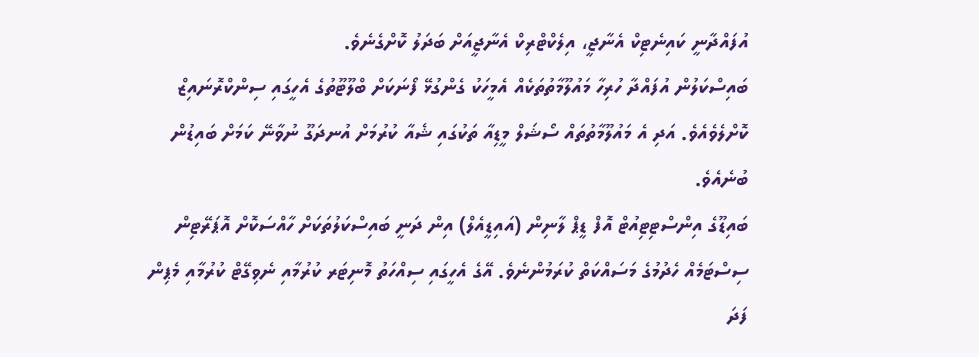އުފައްދާނީ ކައިނެޓިކް އެނާޖީ، އިލެކްޓްރިކް އެނާޖީއަށް ބަދަލު ކޮށްގެނެވެ.
ބައިސްކަލުން އުފައްދާ ހުރިހާ މައުލޫމާތުތަކެއް އެމީހަކު ގެންގުޅޭ ފޯނަކަށް ބްލޫޓޫތުގެ އެހީގައި ސިންކްރޮނައިޒް ކޮށްލެވެއެވެ. އަދި އެ މައުލޫމާތުތައް ސޯޝަލް މީޑިއާ ތަކުގައި ޝެއާ ކުރުމަށް އުނދަގޫ ނުވާނޭ ކަމަށް ބައިޑުން ބުނެއެވެ.
ބައިޑޫގެ އިންސްޓިޓިއުޓް އޮފް ޑީޕް ލާނިން (އައިޑީއެލް) އިން ދަނީ ބައިސްކަލުތަކަށް ހާއްސަކޮށް އޮޕަރޭޓިން ސިސްޓަމެއް ހެދުމުގެ މަސައްކަތް ކުރަމުންނެވެ. އޭގެ އެހީގައި ސިއްހަތު މޮނިޓަރ ކުރުމާއި ނެވިގޭޓް ކުރުމާއި މެޕިން ފަދަ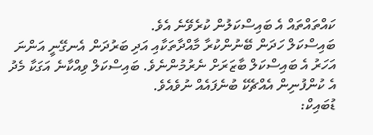ކައްތައްތައް އެ ބައިސްކަލުން ކުރެވޭނެ އެވެ.
ބައިސްކަލް ހަދަން ބޭނުންކުރާ މާއްދާތަކާއި އަދި ބަރުދަން އެނގޭނީ އަންނަ އަހަރު އެ ބައިސްކަލް ބާޒަރަށް ނެރުމުންނެވެ. ބައިސްކަލް ވިއްކާނެ އަގަކާ މެދު އެ ކުންފުނިން އެއްޗެކޭ ބުނެފައެއް ނުވެއެވެ.
ޑުބައިކް: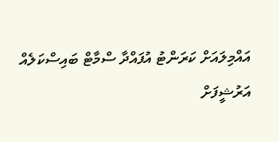އައްމިލައަށް ކަރަންޓު އުފައްދާ ސްމާޓް ބައިސްކަލެއް
އަރުޝީފަށް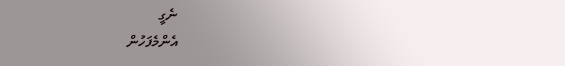ނެގީ
އެންމެފަހުން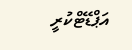އަޕްޑޭޓްކުރީ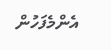އެންމެފަހުން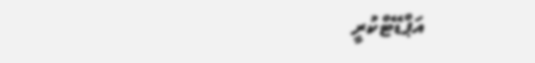އަޕްޑޭޓްކުރީ